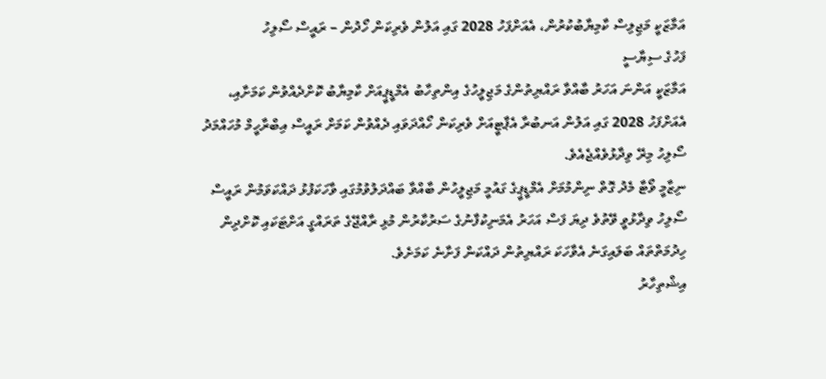އަމާޒަކީ މަޖިލިސް ކާމިޔާބުކުރުން، އެއަށްފަހު 2028 ގައި އަލުން ވެރިކަން ހޯދުން – ރައީސް ސޯލިހު
ފަހުގެ ސިޔާސީ
އަމާޒަކީ އަންނަ އަހަރު ބާއްވާ ރައްޔިތުންގެ މަޖިލީހުގެ އިންތިހާބު އެމްޑީޕީއަށް ކާމިޔާބު ކޮށްދެއްވުން ކަމަށާއި، އެއަށްފަހު 2028 ގައި އަލުން އަނބުރާ އެޕާޓީއަށް ވެރިކަން ހޯއްދަވައި ދެއްވުން ކަމަށް ރައީސް އިބްރާހީމް މުހައްމަދު ސޯލިހު މިރޭ ވިދާޅުވެއްޖެއެވެ.
ނިޒާމީ ވޯޓާ މެދު ގޮތް ނިންމުމަށް އެމްޑީޕީގެ ގައުމީ މަޖިލީހުން ބާއްވާ ބައްދަލުވުމުގައި ވާހަކަފުޅު ދައްކަވަމުން ރައީސް ސޯލިހު ވިދާޅުވީ ވޭތުވެ ދިޔަ ފަސް އަހަރު އެމަނިކުފާނުގެ ސަރުކާރުން މުޅި ރާއްޖޭގެ ތަރައްގީ އަށްޓަކައި ކޮށްދިން ހިދުމަތްތައް ބަލައިގަނެ އެވާހަކަ ރައްޔިތުން ދައްކަން ފަށާނެ ކަމަށެވެ.
އިޝްތިހާރު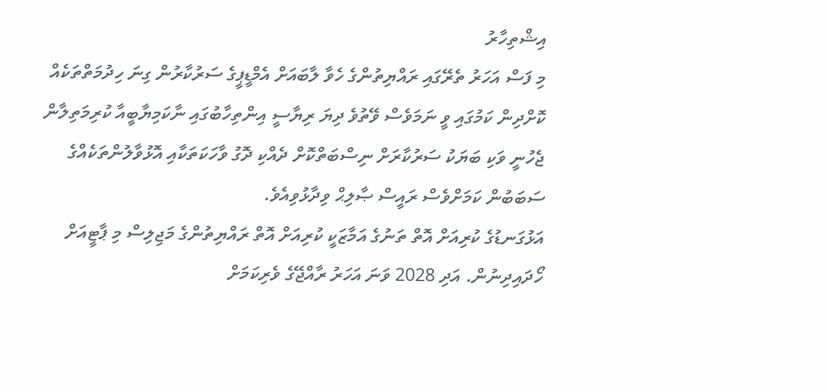އިޝްތިހާރު
މި ފަސް އަހަރު ތެރޭގައި ރައްޔިތުންގެ ހެވާ ލާބައަށް އެމްޑީޕީގެ ސަރުކާރުން ގިނަ ހިދުމަތްތަކެއް ކޮށްދިން ކަމުގައި ވީ ނަމަވެސް ވޭތުވެ ދިޔަ ރިޔާސީ އިންތިހާބުގައި ނާކަމިޔާބީއާ ކުރިމަތިލާން ޖެހުނީ ވަކި ބަޔަކު ސަރުކާރަށް ނިސްބަތްކޮށް ދެއްކި ދޮގު ވާހަކަތަކާއި އޮޅުވާލުންތަކެއްގެ ސަބަބުން ކަމަށްވެސް ރައީސް ޞާލިޙް ވިދާޅުވިއެވެ.
އަޅުގަނޑުގެ ކުރިއަށް އޮތް ތަނުގެ އަމާޒަކީ ކުރިއަށް އޮތް ރައްޔިތުންގެ މަޖިލިސް މި ޕާޓީއަށް ހޯދައިދިނުން. އަދި 2028 ވަނަ އަހަރު ރާއްޖޭގެ ވެރިކަމަށް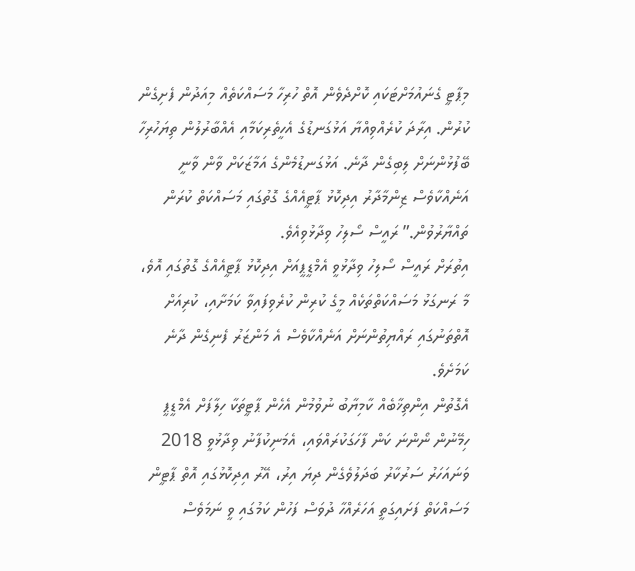މިޕާޓީ ގެނައުމަށްޓަކައި ކޮށްދެވެން އޮތް ހުރިހާ މަސައްކަތެއް މިއަދުން ފެށިގެން ކުރުން. އިރާދަ ކުރެއްވިއްޔާ އަޅުގަނޑުގެ އެހީތެރިކަމާއި އެއްބާރުލުން ތިޔަހުރިހާ ބޭފުޅުންނަށް ލިބިގެން ދާނެ. އަޅުގަނޑުމެންގެ އަމާޒަކަށް ވާން ވާނީ އަނެއްކާވެސް ޒިންމާދާރު އިދިކޮޅު ޕާޓީއެއްގެ ގޮތުގައި މަސައްކަތް ކުރަން ތައްޔާރުވުން.” ރައީސް ސޯލިހު ވިދާޅުވިއެވެ.
އިތުރަށް ރައީސް ސޯލިހު ވިދާޅުވީ އެމްޑީޕީއަށް އިދިކޮޅު ޕާޓީއެއްގެ ގޮތުގައި އޮވެ، މާ ރަނގަޅު މަސައްކަތްތަކެއް މީގެ ކުރިން ކުރެވިފައިވާ ކަމަށާއި، ކުރިއަށް އޮތްތަނުގައި ރައްޔިތުންނަށް އަނެއްކާވެސް އެ މަންޒަރު ފެނިގެން ދާނެ ކަމަށެވެ.
އެގޮތުން އިންތިޚާބެއް ކާމިޔާބު ނުވުމުން އެހެން ޕާޓީތަކާ ހިލާފަށް އެމްޑީޕީ ހިމޭނުން ނޯންނަ ކަން ފާހަގަކުރައްވައި، އެމަނިކުފާނު ވިދާޅުވީ 2018 ވަނައަހަރު ސަރުކާރު ބަދަލުވެގެން ދިޔަ އިރު، އޭރު އިދިކޮޅުގައި އޮތް ޕާޓީން މަސައްކަތް ފަށައިގަތީ އަހަރެއްހާ ދުވަސް ފަހުން ކަމުގައި ވީ ނަމަވެސް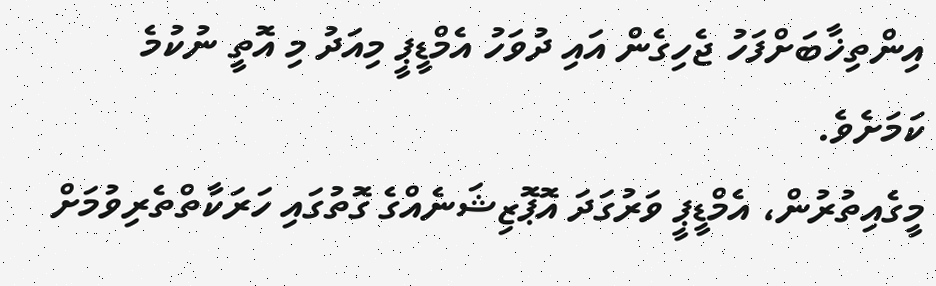އިންތިޚާބަށްފަހު ޖެހިގެން އައި ދުވަހު އެމްޑީޕީ މިއަދު މި އޮތީ ނުކުމެ ކަމަށެވެ.
މީގެއިތުރުން، އެމްޑީޕީ ވަރުގަދަ އޮޕޮޒިޝަނެއްގެ ގޮތުގައި ހަރަކާތްތެރިވުމަށް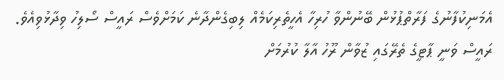އެމަނިކުފާނުގެ ފަރާތްޕުޅުން ބޭނުންވާ ހުރިހާ އެހީތެރިކަމެއް ލިބިގެންދާނެ ކަމަށްވެސް ރައީސް ސޯލިހު ވިދާޅުވިއެވެ. ރައީސް ވަނީ ޕާޓީގެ ތެރޭގައި ޒުވާން ރޫހު އާލާ ކުރުމަށް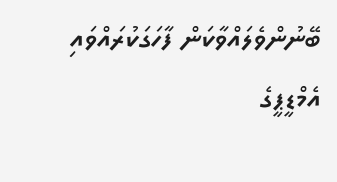ބޭނުންވެލައްވާކަން ފާހަގަކުރައްވައި އެމްޑީޕީގެ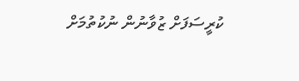ކުރީސަފަށް ޒުވާނުން ނުކުތުމަށް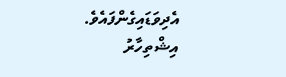އެދިވަޑައިގެންފައެވެ.
އިޝްތިހާރު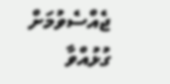ޖެއްސެވުމަށް ގުޅުއްވާ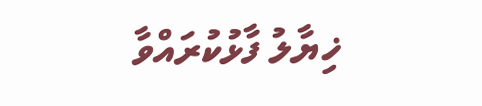ޚިޔާލު ފާޅުކުރައްވާ